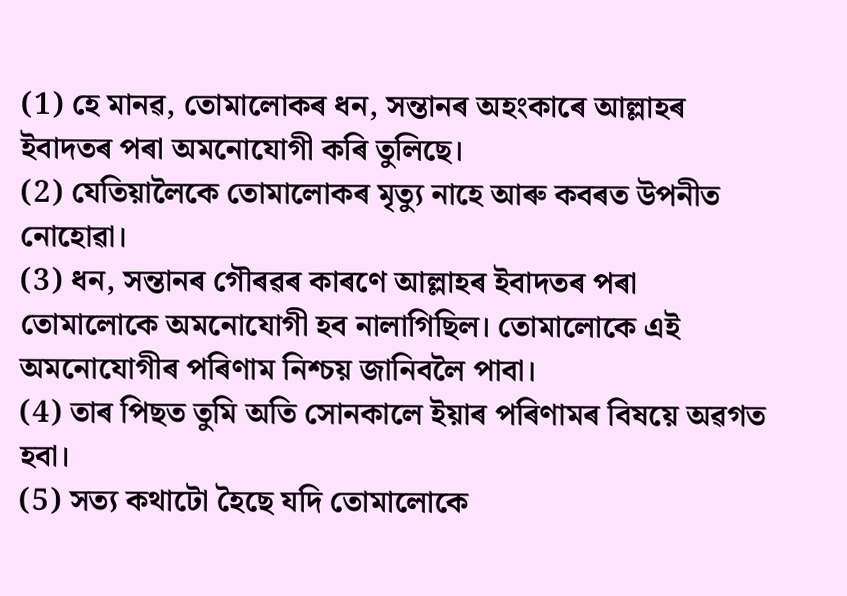(1) হে মানৱ, তোমালোকৰ ধন, সন্তানৰ অহংকাৰে আল্লাহৰ ইবাদতৰ পৰা অমনোযোগী কৰি তুলিছে।
(2) যেতিয়ালৈকে তোমালোকৰ মৃত্যু নাহে আৰু কবৰত উপনীত নোহোৱা।
(3) ধন, সন্তানৰ গৌৰৱৰ কাৰণে আল্লাহৰ ইবাদতৰ পৰা তোমালোকে অমনোযোগী হব নালাগিছিল। তোমালোকে এই অমনোযোগীৰ পৰিণাম নিশ্চয় জানিবলৈ পাবা।
(4) তাৰ পিছত তুমি অতি সোনকালে ইয়াৰ পৰিণামৰ বিষয়ে অৱগত হবা।
(5) সত্য কথাটো হৈছে যদি তোমালোকে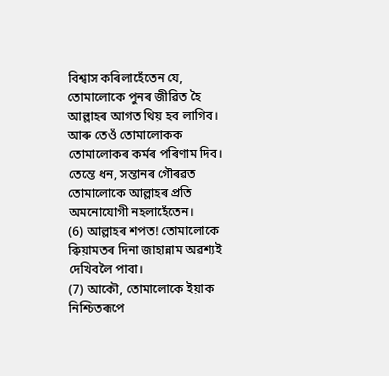বিশ্বাস কৰিলাহেঁতেন যে, তোমালোকে পুনৰ জীৱিত হৈ আল্লাহৰ আগত থিয় হব লাগিব। আৰু তেওঁ তোমালোকক তোমালোকৰ কৰ্মৰ পৰিণাম দিব। তেন্তে ধন, সন্তানৰ গৌৰৱত তোমালোকে আল্লাহৰ প্ৰতি অমনোযোগী নহলাহেঁতেন।
(6) আল্লাহৰ শপত! তোমালোকে ক্বিয়ামতৰ দিনা জাহান্নাম অৱশ্যই দেখিবলৈ পাবা।
(7) আকৌ, তোমালোকে ইয়াক নিশ্চিতৰূপে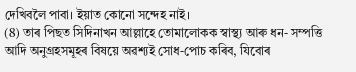দেখিবলৈ পাবা। ইয়াত কোনো সন্দেহ নাই।
(8) তাৰ পিছত সিদিনাখন আল্লাহে তোমালোকক স্বাস্থ্য আৰু ধন- সম্পত্তি আদি অনুগ্ৰহসমূহৰ বিষয়ে অৱশ্যই সোধ-পোচ কৰিব, যিবোৰ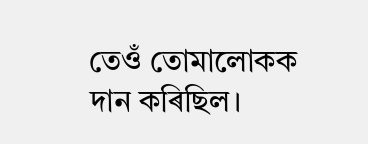তেওঁ তোমালোকক দান কৰিছিল।